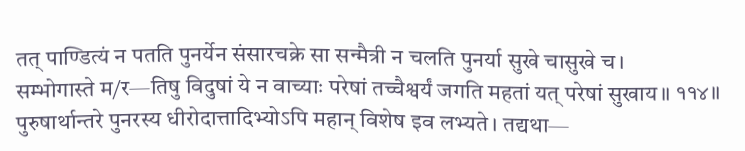तत् पाण्डित्यं न पतति पुनर्येन संसारचक्रे सा सन्मैत्री न चलति पुनर्या सुखे चासुखे च।
सम्भोगास्ते म/र—तिषु विदुषां ये न वाच्याः परेषां तच्चैश्वर्यं जगति महतां यत् परेषां सुखाय॥ ११४॥
पुरुषार्थान्तरे पुनरस्य धीरोदात्तादिभ्योऽपि महान् विशेष इव लभ्यते। तद्यथा—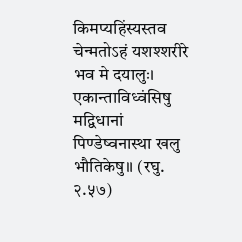किमप्यहिंस्यस्तव चेन्मतोऽहं यशश्शरीरे भव मे दयालुः।
एकान्ताविध्वंसिषु मद्विधानां पिण्डेष्वनास्था खलु भौतिकेषु॥ (रघु. २.५७)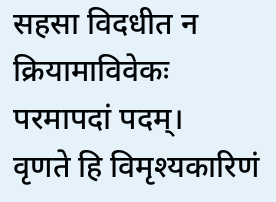सहसा विदधीत न क्रियामाविवेकः परमापदां पदम्।
वृणते हि विमृश्यकारिणं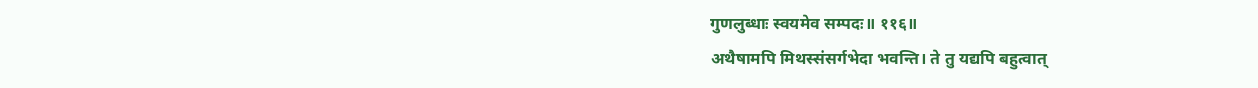गुणलुब्धाः स्वयमेव सम्पदः॥ ११६॥
अथैषामपि मिथस्संसर्गभेदा भवन्ति। ते तु यद्यपि बहुत्वात्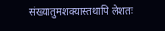संख्यातुमशक्यास्तथापि लेशतः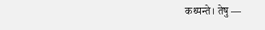कथ्यन्ते। तेषु —